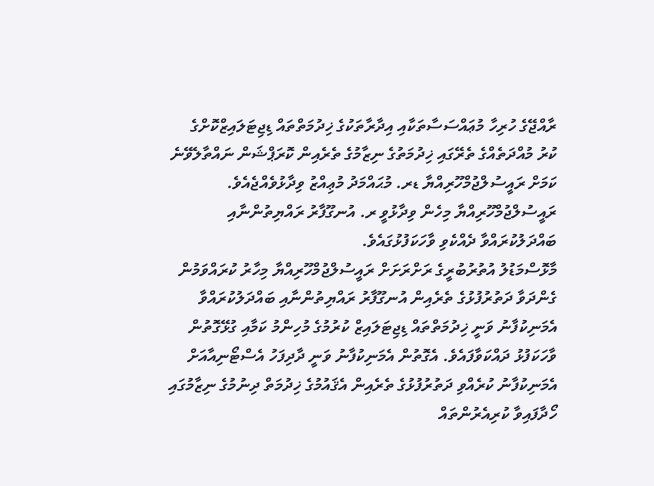ރާއްޖޭގެ ހުރިހާ މުޢައްސަސާތަކާއި އިދާރާތަކުގެ ޚިދުމަތްތައް ޑިޖިޓަލައިޒްކޮށްގެ ކުރު މުއްދަތެއްގެ ތެރޭގައި ޚިދުމަތުގެ ނިޒާމުގެ ތެރެއިން ކޮރަޕްޝަން ނައްތާލެވޭނެ ކަމަށް ރައީސުލްޖުމްހޫރިއްޔާ ޑރ. މުޙައްމަދު މުޢިއްޒު ވިދާޅުވެއްޖެއެވެ. ރައީސުލްޖުމްހޫރިއްޔާ މިހެން ވިދާޅުވީ ރ. އުނގޫފާރު ރައްޔިތުންނާއި ބައްދަލުކުރައްވާ ދެއްކެވި ވާހަކަފުޅުގައެވެ.
މާޅޮސްމަޑުލު އުތުރުބުރީގެ ރަށްރަށަށް ރައީސުލްޖުމްހޫރިއްޔާ މިހާރު ކުރައްވަމުން ގެންދަވާ ދަތުރުފުޅުގެ ތެރެއިން އުނގޫފާރު ރައްޔިތުންނާއި ބައްދަލުކުރައްވާ އެމަނިކުފާނު ވަނީ ޚިދުމަތްތައް ޑިޖިޓަލައިޒް ކުރުމުގެ މުހިންމު ކަމާއި ގުޅޭގޮތުން ވާހަކަފުޅު ދައްކަވާފައެވެ. އެގޮތުން އެމަނިކުފާނު ވަނީ ދާދިފަހު އެސްޓޯނިއާއަށް އެމަނިކުފާނު ކުރެއްވި ދަތުރުފުޅުގެ ތެރެއިން އެޤައުމުގެ ޚިދުމަތް ދިނުމުގެ ނިޒާމުގައި ހޯދާފައިވާ ކުރިއެރުންތައް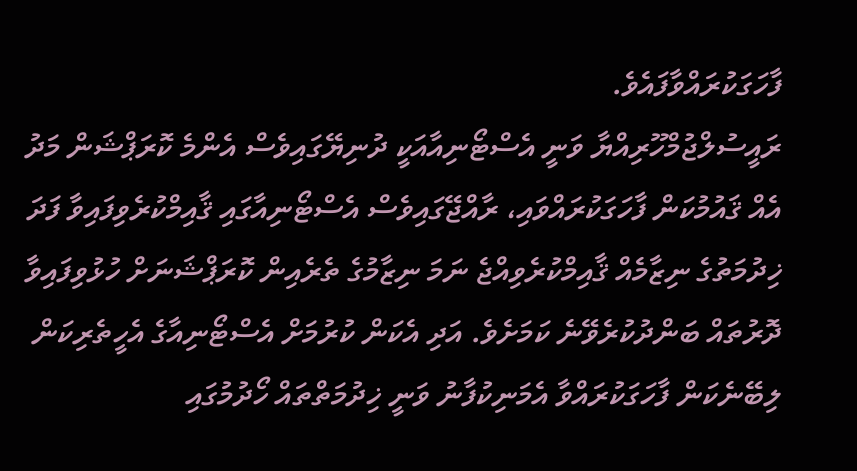ފާހަގަކުރައްވާފައެވެ.
ރައީސުލްޖުމްހޫރިއްޔާ ވަނީ އެސްޓޯނިއާއަކީ ދުނިޔޭގައިވެސް އެންމެ ކޮރަޕްޝަން މަދު އެއް ޤައުމުކަން ފާހަގަކުރައްވައި، ރާއްޖޭގައިވެސް އެސްޓޯނިއާގައި ޤާއިމްކުރެވިފައިވާ ފަދަ ޚިދުމަތުގެ ނިޒާމެއް ޤާއިމްކުރެވިއްޖެ ނަމަ ނިޒާމުގެ ތެރެއިން ކޮރަޕްޝަނަށް ހުޅުވިފައިވާ ދޮރުތައް ބަންދުކުރެވޭނެ ކަމަށެވެ. އަދި އެކަން ކުރުމަށް އެސްޓޯނިއާގެ އެހީތެރިކަން ލިބޭނެކަން ފާހަގަކުރައްވާ އެމަނިކުފާނު ވަނީ ޚިދުމަތްތައް ހޯދުމުގައި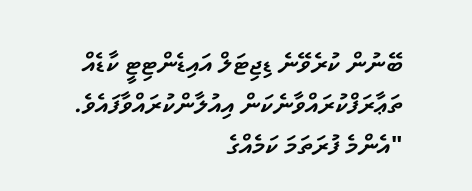ބޭނުން ކުރެވޭނެ ޑިޖިޓަލް އައިޑެންޓިޓީ ކާޑެއް ތަޢާރަފްކުރައްވާނެކަން އިއުލާންކުރައްވާފައެވެ.
"އެންމެ ފުރަތަމަ ކަމެއްގެ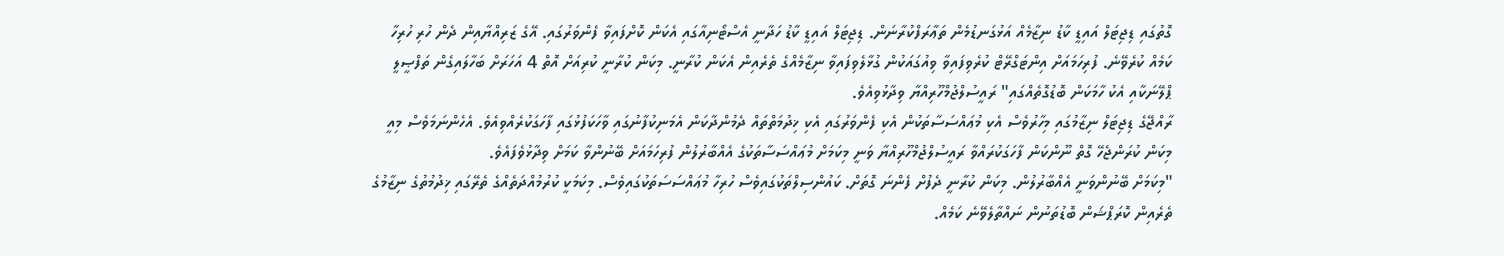ގޮތުގައި ޑިޖިޓަލް އައިޑީ ކާޑު ނިޒާމެއް އަޅުގަނޑުމެން ތަޢާރަފްކުރާނަން. ޑިޖިޓަލް އައިޑީ ކާޑު ހަދާނީ އެސްޓޯނިއާގައި އެކަން ކޮށްފައިވާ ފެންވަރުގައި. އޭގެ ޒަރިއްޔާއިން ދެން ހުރި ހުރިހާ ކަމެއް ކުރެވޭނެ. ފުރިހަމައަށް އިންޓަގްރޭޓް ކުރެވިފައިވާ ވިއުގައަކުން ގުޅާލެވިފައިވާ ނިޒާމެއްގެ ތެރެއިން އެކަން ކުރާނީ. މިކަން ކުރާނީ ކުރިއަށް އޮތް 4 އަހަރަށް ބަހާލައިގެން ތަފްޞީލީ ޕްލޭނަކާއި އެކު ހާމަކަން ބޮޑުގޮތެއްގައި" ރައީސުލްޖުމްހޫރިއްޔާ ވިދާޅުވިއެވެ.
ރާއްޖޭގެ ޑިޖިޓަލް ނިޒާމުގައި މިހާރުވެސް އެކި މުޢައްސަސާތަކުން އެކި ފެންވަރުގައި އެކި ޚިދުމަތްތައް ދެމުންދާކަން އެމަނިކުފާނުގައި ވާހަކަފުޅުގައި ފާހަގަކުރެއްވިއެވެ. އެހެންނަމަވެސް މިއީ މިކަން ކުރަންޖެހޭ ގޮތް ނޫންކަން ފާހަގަކުރައްވާ ރައީސުލްޖުމްހޫރިއްޔާ ވަނީ މިކަމަށް މުޢައްސަސާތަކުގެ އެއްބާރުލުން ފުރިހަމައަށް ބޭނުންވާ ކަމަށް ވިދާޅުވެފައެވެ.
"މިކަމަށް ބޭނުންވަނީ އެއްބާރުލުން. މިކަން ކުރާނީ ދެފުށް ފެންނަ ގޮތަށް. ކައުންސިލްތަކުގައިވެސް ހުރިހާ މުޢައްސަސަތަކުގައިވެސް. މިކަމަކީ ކުރުމުއްދަތެއްގެ ތެރޭގައި ޚިދުމުތުގެ ނިޒާމުގެ ތެރެއިން ކޮރަޕްޝަން ބޮޑުތަނުން ނައްތާލެވޭނެ ކަމެއް.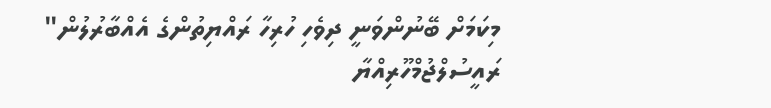މިކަމަށް ބޭނުންވަނީ ދިވެހި ހުރިހާ ރައްޔިތުންގެ އެއްބާރުލުން" ރައީސުލްޖުމްހޫރިއްޔާ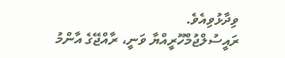ވިދާޅުވިއެވެ.
ރައީސުލްޖުމްހޫރީއްޔާ ވަނީ، ރާއްޖޭގެ އާންމު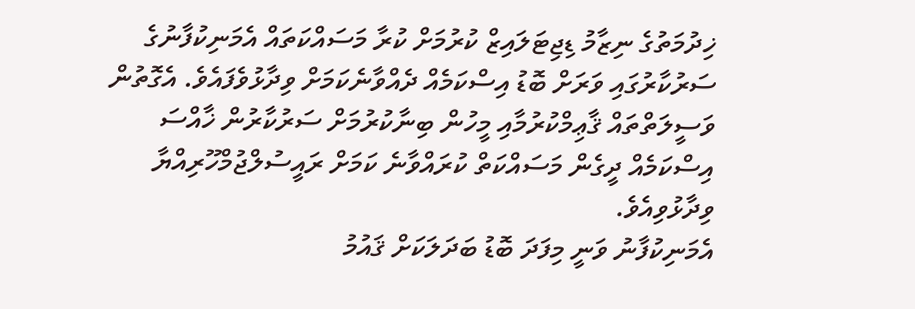ޚިދުމަތުގެ ނިޒާމު ޑިޖިޓަލައިޒް ކުރުމަށް ކުރާ މަސައްކަތައް އެމަނިކުފާނުގެ ސަރުކާރުގައި ވަރަށް ބޮޑު އިސްކަމެއް ދެއްވާނެކަމަށް ވިދާޅުވެފައެވެ. އެގޮތުން ވަސީލަތްތައް ޤާޢިމްކުރުމާއި މީހުން ބިނާކުރުމަށް ސަރުކާރުން ޚާއްސަ އިސްކަމެއް ދީގެން މަސައްކަތް ކުރައްވާނެ ކަމަށް ރައީސުލްޖުމްހޫރިއްޔާ ވިދާޅުވިއެވެ.
އެމަނިކުފާނު ވަނީ މިފަދަ ބޮޑު ބަދަލަކަށް ޤައުމު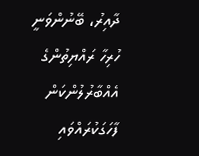ދާއިރު، ބޭނުންވަނީ ހުރިހާ ރައްޔިތުންގެ އެއްބާރުލުންކަން ފާހަގަކުރައްވައި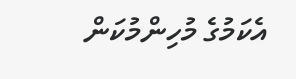އެކަމުގެ މުހިންމުކަން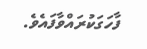ފާހަގަކުރައްވާފައެވެ.